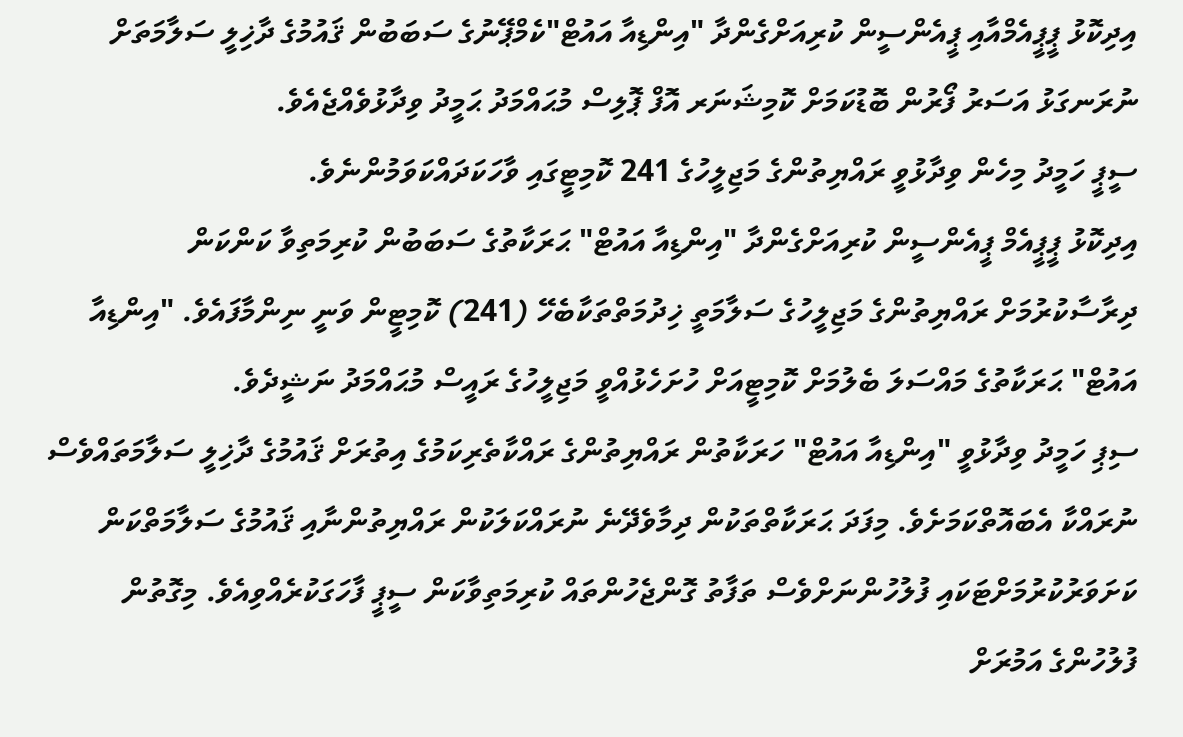އިދިކޮޅު ޕީޕީއެމްއާއި ޕީއެންސީން ކުރިއަށްގެންދާ "އިންޑިއާ އައުޓް"ކެމްޕޭނުގެ ސަބަބުން ޤައުމުގެ ދާޚިލީ ސަލާމަތަށް ނުރަނގަޅު އަސަރު ފޯރުން ބޮޑުކަމަށް ކޮމިޝަނަރ އޮފް ޕޮލިސް މުޙައްމަދު ޙަމީދު ވިދާޅުވެއްޖެއެވެ.
ސީޕީ ހަމީދު މިހެން ވިދާޅުވީ ރައްޔިތުންގެ މަޖިލީހުގެ 241 ކޮމިޓީގައި ވާހަކަދައްކަވަމުންނެވެ.
އިދިކޮޅު ޕީޕީއެމް ޕީއެންސީން ކުރިއަށްގެންދާ "އިންޑިއާ އައުޓް" ޙަރަކާތުގެ ސަބަބުން ކުރިމަތިވާ ކަންކަން ދިރާސާކުރުމަށް ރައްޔިތުންގެ މަޖިލީހުގެ ސަލާމަތީ ޚިދުމަތްތަކާބެހޭ (241) ކޮމިޓީން ވަނީ ނިންމާފައެވެ. "އިންޑިއާ އައުޓް" ޙަރަކާތުގެ މައްސަލަ ބެލުމަށް ކޮމިޓީއަށް ހުށަހެޅުއްވީ މަޖިލީހުގެ ރައީސް މުޙައްމަދު ނަޝީދެވެ.
ސިޕި ހަމީދު ވިދާޅުވީ "އިންޑިއާ އައުޓް" ހަރަކާތުން ރައްޔިތުންގެ ރައްކާތެރިކަމުގެ އިތުރަށް ޤައުމުގެ ދާޚިލީ ސަލާމަތައްވެސް ނުރައްކާ އެބައޮތްކަމަށެވެ. މިފަދަ ޙަރަކާތްތަކުން ދިމާވެދޭނެ ނުރައްކަލަކުން ރައްޔިތުންނާއި ޤައުމުގެ ސަލާމަތްކަން ކަށަވަރުކުރުމަށްޓަކައި ފުލުހުންނަށްވެސް ތަފާތު ގޮންޖެހުންތައް ކުރިމަތިވާކަން ސީޕީ ފާހަގަކުރެއްވިއެވެ. މިގޮތުން ފުލުހުންގެ އަމުރަށް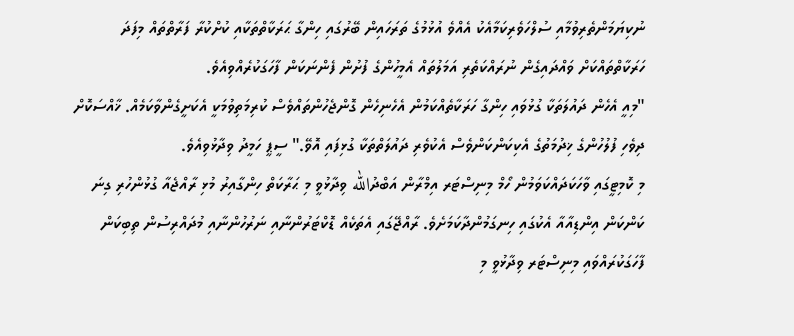ނުކިޔަމަންތެރިވުމާއި ސުލްހަވެރިކަމާއެކު އެއްވެ އުޅުމުގެ ތަރަހައިން ބޭރުގައި ހިންގާ ޙަރަކާތްތަކާއި ކުށްކުރާ ފަރާތްތައް މިފަދަ ހަރަކާތްތައްކަށް ވައްދައިގެން ނުރައްކަތެރި އަމަލުތައް އެމީހުންގެ ފުށުން ފެންނަކަން ފާހަގަކުރެއްވިއެވެ.
"މިއީ އެހެން ދައުލަތަކާ ގުޅުވައި ހިންގާ ހަރަކާތެއްކަމުން އެހެނިހެން ގޮންޖެހުންތައްވެސް ކުރިމަތިވުމަކީ އެކަށީގެންވާކަމެއް. ޚާއްސަކޮށް ދިވެހި ފުލުހުންގެ ޚިދުމަތުގެ އެކިކަންކަންވެސް އެކުވެރި ދައުލަތްތަކާ ގުޅިފައި އޮވޭ." ސީޕީ ހަމީދު ވިދާޅުވިއެވެ.
މި ކޮމިޓީގައި ވާހަކަދައްކަވަމުން ހޯމް މިނިސްޓަރ އިމްރާން އަބްދުالله ވިދާޅުވީ މި ޙަރާކަތް ހިންގާއިރު މުޅި ރާއްޖެއާ ގުޅުންހުރި ގިނަ ކަންކަން އިންޑިއާއާ އެކުގައި ހިނގަމުންދާކަމަށެވެ. ރާއްޖޭގައި އެތަކެއް ޑޮކްޓަރުންނާއި ނަރުހުންނާއި މުދައްރިސުން ތިބިކަން ފާހަގަކުރައްވައި މިނިސްޓަރ ވިދާޅުވީ މި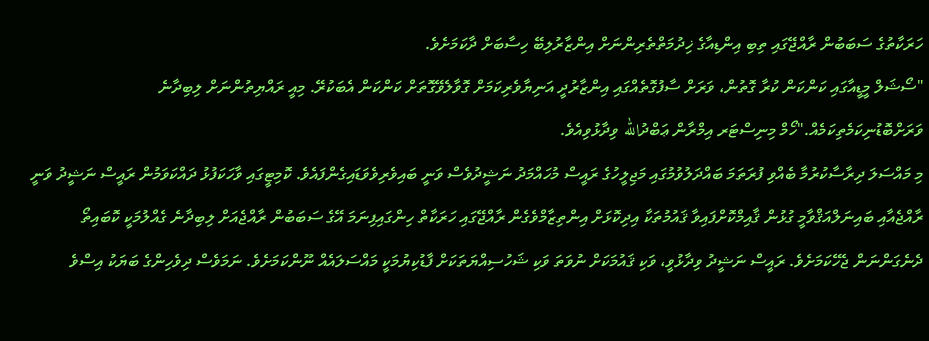ހަރަކާތުގެ ސަބަބުން ރާއްޖޭގައި ތިބި އިންޑިއާގެ ޚިދުމަތްތެރިންނަށް އިންޒާރުލިބޭ ހިސާބަށް ދާކަމަށެވެ.
"ސޯޝަލް މީޑީއާގައި ކަންކަން ކުރާ ގޮތުން، ވަރަށް ސާފުގޮތެއްގައި އިންޒާރުދީ އަނިޔާވެރިކަމަށް ގޮވާލެވޭގޮތަށް ކަންކަން އެބަކުރޭ. މިއީ ރައްޔިތުންނަށް ލިބިދާނެ ވަރަށްބޮޑުނިކަމެތިކަމެއް."ހޯމް މިނިސްޓަރ އިމްރާން ޢަބްދުالله ވިދާޅުވިއެވެ.
މި މައްސަލަ ދިރާސާކުރުމާ ބެއްވި ފުރަތަމަ ބައްދަލުވުމުގައި މަޖިލީހުގެ ރައީސް މުހައްމަދު ނަޝީދުވެސް ވަނީ ބައިވެރިވެވަޑައިގެންފައެވެ. ކޮމިޓީގައި ވާހަކަފުޅު ދައްކަވަމުން ރައީސް ނަޝީދު ވަނީ ރާއްޖެއާއި ބައިނަލްއަޤްވާމީ ގުޅުން ޤާއިމްކޮށްފައިވާ ޤައުމުތަކާ އިދިކޮޅަށް އިންތިޒާމްވެގެން ރާއްޖޭގައި ހަރަކާތް ހިންގައިފިނަމަ އޭގެ ސަބަބުން ރާއްޖެއަށް ލިބިދާނެ ގެއްލުމަކީ ކޮބައިތޯ ދެނެގަންނަން ޖެހޭކަމަށެވެ. ރައީސް ނަޝީދު ވިދާޅުވީ، ވަކި ޤައުމަކަށް ނުވަތަ ވަކި ޝަހުސިއްޔަތަކަށް ފާޑުކިޔުމަކީ މައްސަލައެއް ނޫންކަމަށެވެ. ނަމަވެސް ދިވެހިންގެ ބަޔަކު އިސްވެ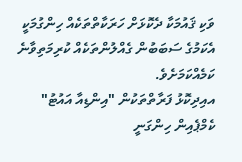ވަކި ޤައުމަކާ ދެކޮޅަށް ހަރަކާތްތަކެއް ހިންގުމަކީ އެކަމުގެ ސަބަބުން ގެއްލުންތަކެއް ކުރިމަތިވާނެ ކަމެއްކަމަށެވެ.
އއިދިކޮޅު ފަރާތްތަކުން "އިންޑިއާ އައުޓު" ކެމްޕެއިން ހިންގަނީ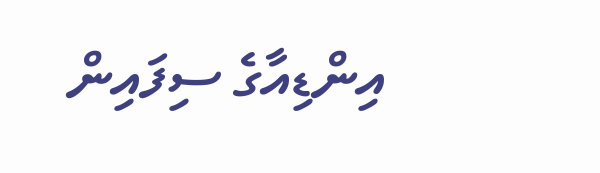އިންޑިއާގެ ސިފައިން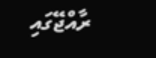ރާއްޖޭގައި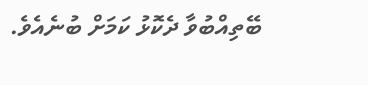ބޭތިއްބުވާ ދެކޮޅު ކަމަށް ބުނެއެވެ.